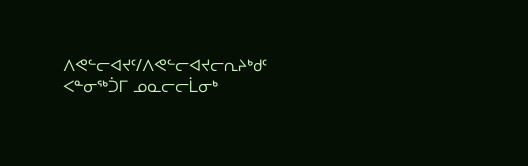ᐱᕙᓪᓕᐊᔪᑦ/ᐱᕙᓪᓕᐊᔪᓕᕆᔨᒃᑯᑦ
ᐸᓐᓂᖅᑑᒥ ᓄᓇᓕᓕᒫᓂᒃ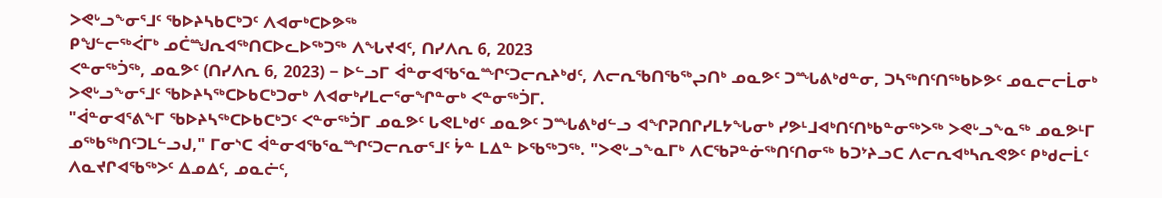ᐳᕙᒡᓗᖕᓂᕐᒧᑦ ᖃᐅᔨᓴᑲᑕᒃᑐᑦ ᐱᐊᓂᒃᑕᐅᕗᖅ
ᑭᖑᓪᓕᖅᐹᒥᒃ ᓄᑖᙳᕆᐊᖅᑎᑕᐅᓚᐅᖅᑐᖅ ᐱᖓᔪᐊᑦ, ᑎᓯᐱᕆ 6, 2023
ᐸᓐᓂᖅᑑᖅ, ᓄᓇᕗᑦ (ᑎᓯᐱᕆ 6, 2023) − ᐅᓪᓗᒥ ᐋᓐᓂᐊᖃᕐᓇᙱᑦᑐᓕᕆᔨᒃᑯᑦ, ᐱᓕᕆᖃᑎᖃᖅᖢᑎᒃ ᓄᓇᕗᑦ ᑐᙵᕕᒃᑯᓐᓂ, ᑐᓴᖅᑎᑦᑎᖅᑲᐅᕗᑦ ᓄᓇᓕᓕᒫᓂᒃ ᐳᕙᒡᓗᖕᓂᕐᒧᑦ ᖃᐅᔨᓴᖅᑕᐅᑲᑕᒃᑐᓂᒃ ᐱᐊᓂᒃᓯᒪᓕᕐᓂᖏᓐᓂᒃ ᐸᓐᓂᖅᑑᒥ.
"ᐋᓐᓂᐊᕐᕕᖕᒥ ᖃᐅᔨᓴᖅᑕᐅᑲᑕᒃᑐᑦ ᐸᓐᓂᖅᑑᒥ ᓄᓇᕗᑦ ᒐᕙᒪᒃᑯᑦ ᓄᓇᕗᑦ ᑐᙵᕕᒃᑯᓪᓗ ᐊᖏᕈᑎᒋᓯᒪᔭᖓᓂᒃ ᓯᕗᒻᒧᐊᒃᑎᑦᑎᒃᑲᓐᓂᖅᐳᖅ ᐳᕙᒡᓗᖕᓇᖅ ᓄᓇᕗᒻᒥ ᓄᖅᑲᖅᑎᑦᑐᒪᓪᓗᒍ," ᒥᓂᔅᑕ ᐋᓐᓂᐊᖃᕐᓇᙱᑦᑐᓕᕆᓂᕐᒧᑦ ᔮᓐ ᒪᐃᓐ ᐅᖃᖅᑐᖅ. "ᐳᕙᒡᓗᖕᓇᒥᒃ ᐱᑕᖃᕈᓐᓃᖅᑎᑦᑎᓂᖅ ᑲᑐᔾᔨᓗᑕ ᐱᓕᕆᐊᒃᓴᕆᕙᕗᑦ ᑭᒃᑯᓕᒫᑦ ᐱᓇᔪᒋᐊᖃᖅᐳᑦ ᐃᓄᐃᑦ, ᓄᓇᓖᑦ,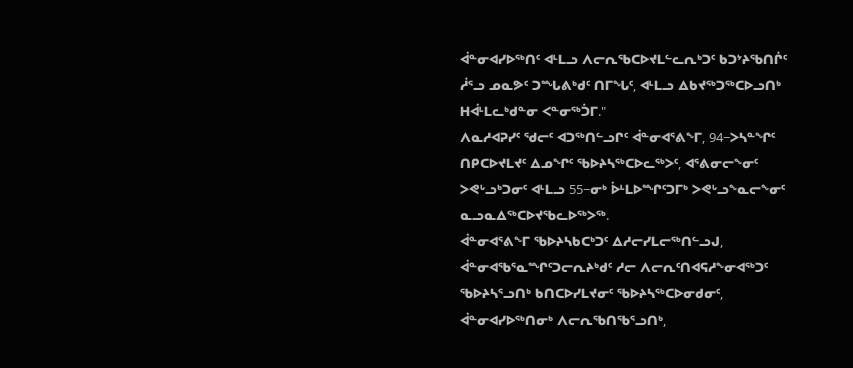ᐋᓐᓂᐊᓯᐅᖅᑎᑦ ᐊᒻᒪᓗ ᐱᓕᕆᖃᑕᐅᔪᒪᓪᓚᕆᒃᑐᑦ ᑲᑐᔾᔨᖃᑎᒌᑦ ᓲᕐᓗ ᓄᓇᕗᑦ ᑐᙵᕕᒃᑯᑦ ᑎᒥᖓᑦ, ᐊᒻᒪᓗ ᐃᑲᔪᖅᑐᖅᑕᐅᓗᑎᒃ ᕼᐋᒻᒪᓚᒃᑯᓐᓂ ᐸᓐᓂᖅᑑᒥ."
ᐱᓇᓱᐊᕈᓯᑦ ᖁᓕᑦ ᐊᑐᖅᑎᓪᓗᒋᑦ ᐋᓐᓂᐊᕐᕕᖕᒥ, 94−ᐳᓴᓐᖏᑦ ᑎᑭᑕᐅᔪᒪᔪᑦ ᐃᓄᖏᑦ ᖃᐅᔨᓴᖅᑕᐅᓚᖅᐳᑦ, ᐊᕐᕕᓂᓕᖕᓂᑦ ᐳᕙᒡᓗᒃᑐᓂᑦ ᐊᒻᒪᓗ 55−ᓂᒃ ᐆᒻᒪᐅᙱᑦᑐᒥᒃ ᐳᕙᒡᓗᖕᓇᓕᖕᓂᑦ ᓇᓗᓇᐃᖅᑕᐅᔪᖃᓚᐅᖅᐳᖅ.
ᐋᓐᓂᐊᕐᕕᖕᒥ ᖃᐅᔨᓴᑲᑕᒃᑐᑦ ᐃᓱᓕᓯᒪᓕᖅᑎᓪᓗᒍ, ᐋᓐᓂᐊᖃᕐᓇᙱᑦᑐᓕᕆᔨᒃᑯᑦ ᓱᓕ ᐱᓕᕆᑦᑎᐊᕋᓱᖕᓂᐊᖅᑐᑦ ᖃᐅᔨᓴᕐᓗᑎᒃ ᑲᑎᑕᐅᓯᒪᔪᓂᑦ ᖃᐅᔨᓴᖅᑕᐅᓂᑯᓂᑦ, ᐋᓐᓂᐊᓯᐅᖅᑎᓂᒃ ᐱᓕᕆᖃᑎᖃᕐᓗᑎᒃ,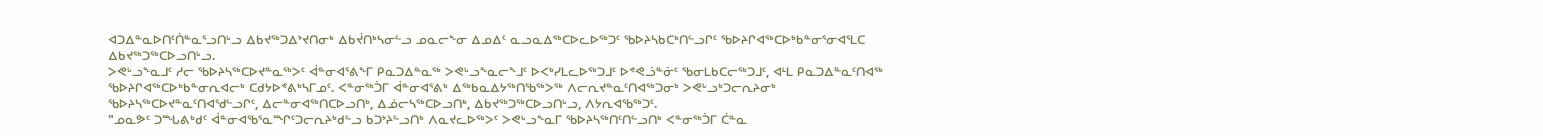ᐊᑐᐃᓐᓇᐅᑎᑦᑏᓐᓇᕐᓗᑎᒡᓗ ᐃᑲᔪᖅᑐᐃᔾᔪᑎᓂᒃ ᐃᑲᔫᑎᒃᓴᓂᓪᓗ ᓄᓇᓕᖕᓂ ᐃᓄᐃᑦ ᓇᓗᓇᐃᖅᑕᐅᓚᐅᖅᑐᑦ ᖃᐅᔨᓴᑲᑕᒃᑎᓪᓗᒋᑦ ᖃᐅᔨᒋᐊᖅᑕᐅᒃᑲᓐᓂᕐᓂᐊᕐᒪᑕ ᐃᑲᔪᖅᑐᖅᑕᐅᓗᑎᒡᓗ.
ᐳᕙᒡᓗᖕᓇᒧᑦ ᓱᓕ ᖃᐅᔨᓴᖅᑕᐅᔪᓐᓇᖅᐳᑦ ᐋᓐᓂᐊᕐᕕᖕᒥ ᑭᓇᑐᐃᓐᓇᖅ ᐳᕙᒡᓗᖕᓇᓕᖕᒧᑦ ᐅᐸᒃᓯᒪᓚᐅᖅᑐᒧᑦ ᐅᕝᕙᓘᓐᓃᑦ ᖃᓂᒪᑲᑕᓕᖅᑐᒧᑦ, ᐊᒻᒪ ᑭᓇᑐᐃᓐᓇᑦᑎᐊᖅ ᖃᐅᔨᒋᐊᖅᑕᐅᒃᑲᓐᓂᕆᐊᓕᒃ ᑕᑯᔭᐅᕝᕕᒃᓴᒥᓄᑦ. ᐸᓐᓂᖅᑑᒥ ᐋᓐᓂᐊᕐᕕᒃ ᐃᖅᑲᓇᐃᔭᖅᑎᖃᖅᐳᖅ ᐱᓕᕆᔪᓐᓇᑦᑎᐊᖅᑐᓂᒃ ᐳᕙᒡᓗᒃᑐᓕᕆᔨᓂᒃ ᖃᐅᔨᓴᖅᑕᐅᔪᓐᓇᑦᑎᐊᖁᓪᓗᒋᑦ, ᐃᓕᓐᓂᐊᖅᑎᑕᐅᓗᑎᒃ, ᐃᓅᓕᓴᖅᑕᐅᓗᑎᒃ, ᐃᑲᔪᖅᑐᖅᑕᐅᓗᑎᒡᓗ, ᐱᔭᕆᐊᖃᖅᑐᑦ.
"ᓄᓇᕗᑦ ᑐᙵᕕᒃᑯᑦ ᐋᓐᓂᐊᖃᕐᓇᙱᑦᑐᓕᕆᔨᒃᑯᓪᓗ ᑲᑐᔾᔨᓪᓗᑎᒃ ᐱᓇᔪᓚᐅᖅᐳᑦ ᐳᕙᒡᓗᖕᓇᒥ ᖃᐅᔨᓴᖅᑎᑦᑎᓪᓗᑎᒃ ᐸᓐᓂᖅᑑᒥ ᑖᓐᓇ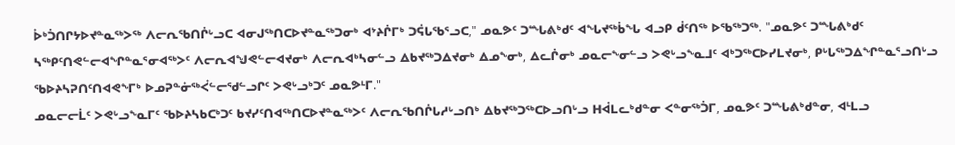ᐆᒃᑑᑎᒋᔭᐅᔪᓐᓇᖅᐳᖅ ᐱᓕᕆᖃᑎᒌᒡᓗᑕ ᐊᓂᒍᖅᑎᑕᐅᔪᓐᓇᖅᑐᓂᒃ ᐊᔾᔨᒌᒥᒃ ᑐᕌᒐᖃᕐᓗᑕ," ᓄᓇᕗᑦ ᑐᙵᕕᒃᑯᑦ ᐊᖓᔪᖅᑳᖓ ᐊᓗᑭ ᑰᑦᑎᖅ ᐅᖃᖅᑐᖅ. "ᓄᓇᕗᑦ ᑐᙵᕕᒃᑯᑦ ᓴᖅᑭᑦᑎᕙᓪᓕᐊᖏᓐᓇᕐᓂᐊᖅᐳᑦ ᐱᓕᕆᐊᖑᕙᓪᓕᐊᔪᓂᒃ ᐱᓕᕆᐊᒃᓴᓂᓪᓗ ᐃᑲᔪᖅᑐᐃᔪᓂᒃ ᐃᓄᖕᓂᒃ, ᐃᓚᒌᓂᒃ ᓄᓇᓕᖕᓂᓪᓗ ᐳᕙᒡᓗᖕᓇᒧᑦ ᐊᒃᑐᖅᑕᐅᓯᒪᔪᓂᒃ, ᑭᒡᒐᖅᑐᐃᖏᓐᓇᕐᓗᑎᒡᓗ ᖃᐅᔨᓴᕈᑎᑦᑎᐊᕙᖕᒥᒃ ᐅᓄᕈᓐᓃᖅᐹᓪᓕᖁᓪᓗᒋᑦ ᐳᕙᒡᓗᒃᑐᑦ ᓄᓇᕗᒻᒥ."
ᓄᓇᓕᓕᒫᑦ ᐳᕙᒡᓗᖕᓇᒥᑦ ᖃᐅᔨᓴᑲᑕᒃᑐᑦ ᑲᔪᓯᑦᑎᐊᖅᑎᑕᐅᔪᓐᓇᖅᐳᑦ ᐱᓕᕆᖃᑎᒌᒐᓱᒡᓗᑎᒃ ᐃᑲᔪᖅᑐᖅᑕᐅᓗᑎᒡᓗ ᕼᐋᒪᓚᒃᑯᓐᓂ ᐸᓐᓂᖅᑑᒥ, ᓄᓇᕗᑦ ᑐᙵᕕᒃᑯᓐᓂ, ᐊᒻᒪᓗ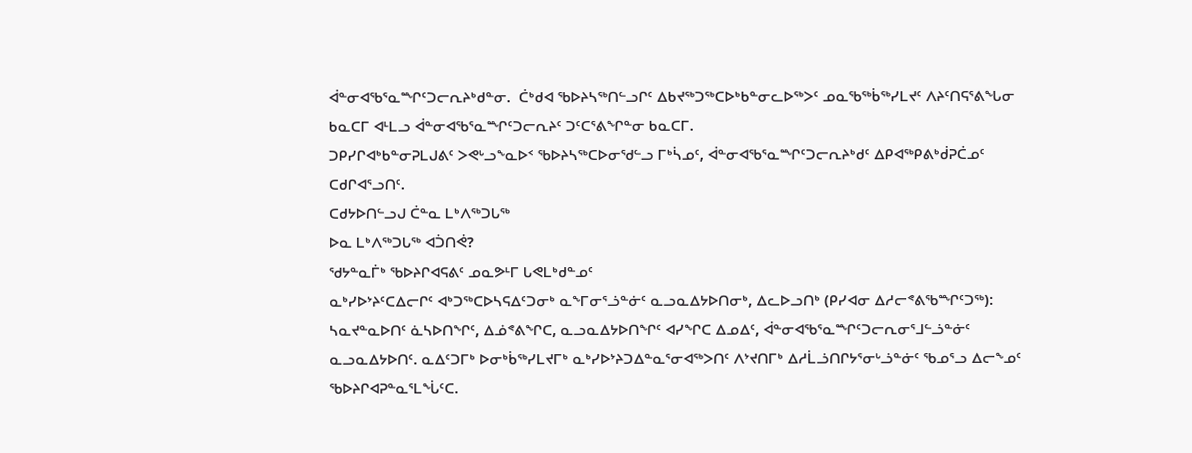ᐋᓐᓂᐊᖃᕐᓇᙱᑦᑐᓕᕆᔨᒃᑯᓐᓂ.  ᑖᒃᑯᐊ ᖃᐅᔨᓴᖅᑎᓪᓗᒋᑦ ᐃᑲᔪᖅᑐᖅᑕᐅᒃᑲᓐᓂᓚᐅᖅᐳᑦ ᓄᓇᖃᖅᑳᖅᓯᒪᔪᑦ ᐱᔨᑦᑎᕋᕐᕕᖓᓂ ᑲᓇᑕᒥ ᐊᒻᒪᓗ ᐋᓐᓂᐊᖃᕐᓇᙱᑦᑐᓕᕆᔨᑦ ᑐᑦᑕᕐᕕᖏᓐᓂ ᑲᓇᑕᒥ.
ᑐᑭᓯᒋᐊᒃᑲᓐᓂᕈᒪᒍᕕᑦ ᐳᕙᒡᓗᖕᓇᐅᑉ ᖃᐅᔨᓴᖅᑕᐅᓂᖁᓪᓗ ᒥᒃᓵᓄᑦ, ᐋᓐᓂᐊᖃᕐᓇᙱᑦᑐᓕᕆᔨᒃᑯᑦ ᐃᑭᐊᖅᑭᕕᒃᑰᕈᑖᓄᑦ ᑕᑯᒋᐊᕐᓗᑎᑦ.
ᑕᑯᔭᐅᑎᓪᓗᒍ ᑖᓐᓇ ᒪᒃᐱᖅᑐᒐᖅ
ᐅᓇ ᒪᒃᐱᖅᑐᒐᖅ ᐊᑑᑎᕚ?
ᖁᔭᓐᓇᒦᒃ ᖃᐅᔨᒋᐊᕋᕕᑦ ᓄᓇᕗᒻᒥ ᒐᕙᒪᒃᑯᓐᓄᑦ
ᓇᒃᓯᐅᔾᔨᑦᑕᐃᓕᒋᑦ ᐊᒃᑐᖅᑕᐅᓴᕋᐃᑦᑐᓂᒃ ᓇᖕᒥᓂᕐᓘᓐᓃᑦ ᓇᓗᓇᐃᔭᐅᑎᓂᒃ, ᐃᓚᐅᓗᑎᒃ (ᑭᓯᐊᓂ ᐃᓱᓕᕝᕕᖃᙱᑦᑐᖅ): ᓴᓇᔪᓐᓇᐅᑎᑦ ᓈᓴᐅᑎᖏᑦ, ᐃᓅᕝᕕᖏᑕ, ᓇᓗᓇᐃᔭᐅᑎᖏᑦ ᐊᓯᖏᑕ ᐃᓄᐃᑦ, ᐋᓐᓂᐊᖃᕐᓇᙱᑦᑐᓕᕆᓂᕐᒧᓪᓘᓐᓃᑦ ᓇᓗᓇᐃᔭᐅᑎᑦ. ᓇᐃᑦᑐᒥᒃ ᐅᓂᒃᑳᖅᓯᒪᔪᒥᒃ ᓇᒃᓯᐅᔾᔨᑐᐃᓐᓇᕐᓂᐊᖅᐳᑎᑦ ᐱᔾᔪᑎᒥᒃ ᐃᓱᒫᓘᑎᒋᔭᕐᓂᒡᓘᓐᓃᑦ ᖃᓄᕐᓗ ᐃᓕᖕᓄᑦ ᖃᐅᔨᒋᐊᕈᓐᓇᕐᒪᖔᑦᑕ.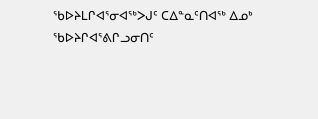ᖃᐅᔨᒪᒋᐊᕐᓂᐊᖅᐳᒍᑦ ᑕᐃᓐᓇᑦᑎᐊᖅ ᐃᓄᒃ ᖃᐅᔨᒋᐊᕐᕕᒋᓗᓂᑎᑦ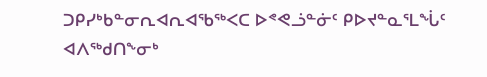ᑐᑭᓯᒃᑲᓐᓂᕆᐊᕆᐊᖃᖅᐸᑕ ᐅᕝᕙᓘᓐᓃᑦ ᑭᐅᔪᓐᓇᕐᒪᖔᑦ ᐊᐱᖅᑯᑎᖕᓂᒃ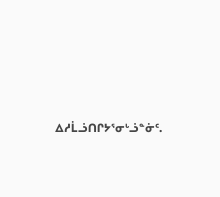ᐃᓱᒫᓘᑎᒋᔭᕐᓂᒡᓘᓐᓃᑦ.